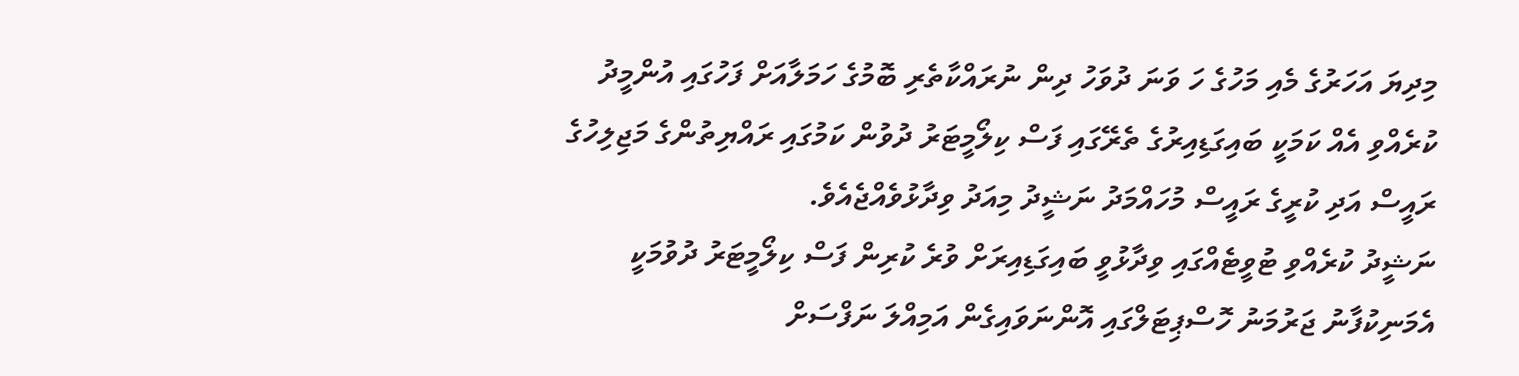މިދިޔަ އަހަރުގެ މެއި މަހުގެ ހަ ވަނަ ދުވަހު ދިން ނުރައްކާތެރި ބޮމުގެ ހަމަލާއަށް ފަހުގައި އުންމީދު ކުރެއްވި އެއް ކަމަކީ ބައިގަޑިއިރުގެ ތެރޭގައި ފަސް ކިލޯމީޓަރު ދުވުން ކަމުގައި ރައްޔިތުންގެ މަޖިލިހުގެ ރައީސް އަދި ކުރީގެ ރައީސް މުހައްމަދު ނަޝީދު މިއަދު ވިދާޅުވެއްޖެއެވެ.
ނަޝީދު ކުރެއްވި ޓުވީޓެއްގައި ވިދާޅުވީ ބައިގަޑިއިރަށް ވުރެ ކުރިން ފަސް ކިލޯމީޓަރު ދުވުމަކީ އެމަނިކުފާނު ޖަރުމަނު ހޮސްޕިޓަލްގައި އޮންނަވައިގެން އަމިއްލަ ނަފްސަށް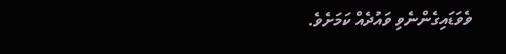ވެވަޑައިގެންނެވި ވައުދެއް ކަމަށެވެ.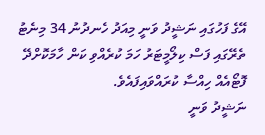އޭގެ ފަހުގައި ނަޝީދު ވަނީ މިއަދު ހެނދުނު 34 މިނެޓު ތެރޭގައި ފަސް ކިލޯމީޓަރު ހަމަ ކުރެއްވި ކަން ހާމަކޮށްދޭ ފޮޓޯއެއް ހިއްސާ ކުރައްވައިފައެވެ.
ނަޝީދު ވަނީ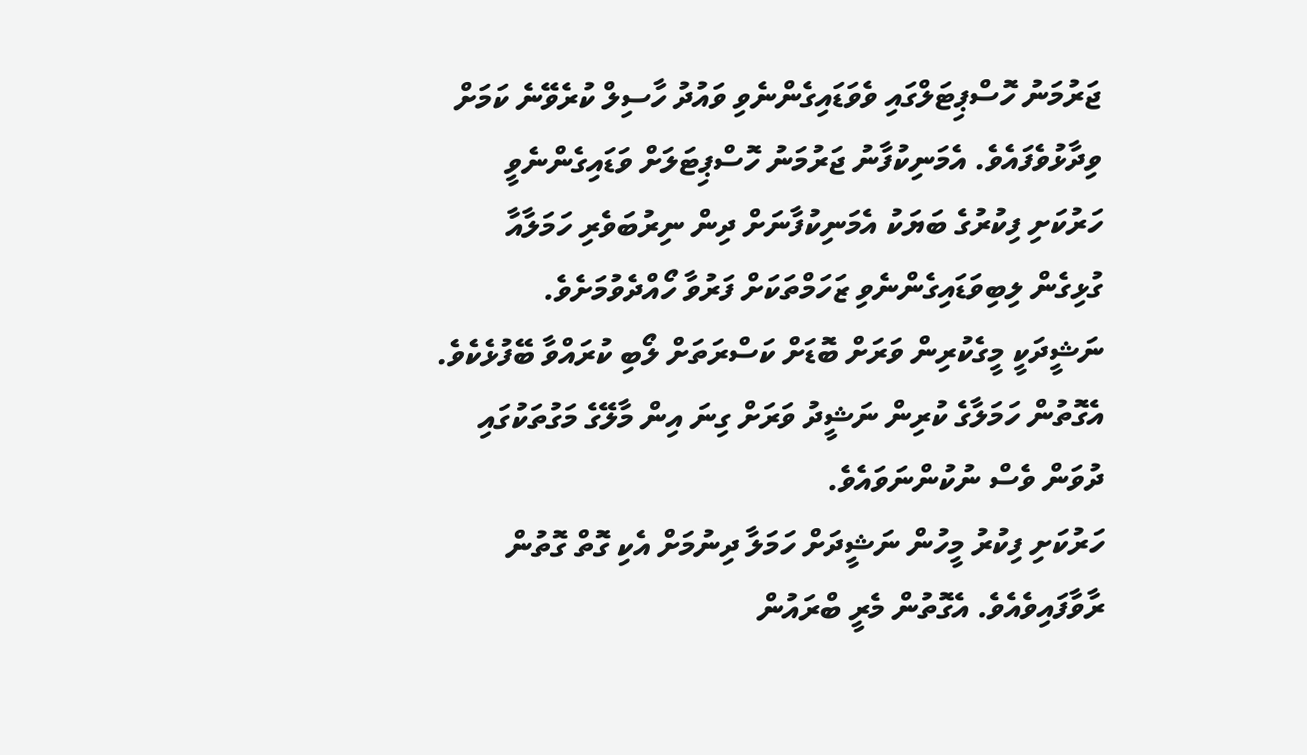ޖަރުމަނު ހޮސްޕިޓަލްގައި ވެވަޑައިގެންނެވި ވައުދު ހާސިލް ކުރެވޭނެ ކަމަށް ވިދާޅުވެފައެވެ. އެމަނިކުފާނު ޖަރުމަނު ހޮސްޕިޓަލަށް ވަޑައިގެންނެވީ ހަރުކަށި ފިކުރުގެ ބަޔަކު އެމަނިކުފާނަށް ދިން ނިރުބަވެރި ހަމަލާއާ ގުޅިގެން ލިބިވަޑައިގެންނެވި ޒަހަމްތަކަށް ފަރުވާ ހޯއްދެވުމަށެވެ.
ނަޝީދަކީ މީގެކުރިން ވަރަށް ބޮޑަށް ކަސްރަތަށް ލޯބި ކުރައްވާ ބޭފުޅެކެވެ. އެގޮތުން ހަމަލާގެ ކުރިން ނަޝީދު ވަރަށް ގިނަ އިން މާލޭގެ މަގުތަކުގައި ދުވަން ވެސް ނުކުންނަވައެވެ.
ހަރުކަށި ފިކުރު މީހުން ނަޝީދަށް ހަމަލާ ދިނުމަށް އެކި ގޮތް ގޮތުން ރާވާފައިވެއެވެ. އެގޮތުން މެރީ ބްރައުން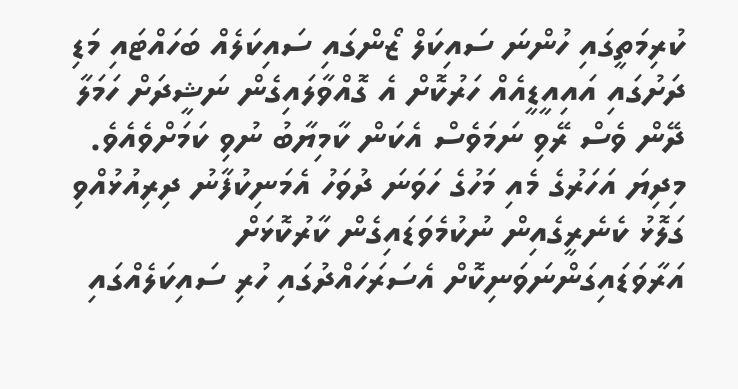ކުރިމަތީގައި ހުންނަ ސައިކަލް ޒޯންގައި ސައިކަލެއް ބަހައްޓައި މަޑި ދަށުގައި އައިއީޑީއެއް ހަރުކޮށް އެ ގޮއްވާލައިގެން ނަޝީދަށް ހަމަލާ ދޭން ވެސް ރޭވި ނަމަވެސް އެކަން ކާމިޔާބު ނުވި ކަމަށްވެއެވެ.
މިދިޔަ އަހަރުގެ މެއި މަހުގެ ހަވަނަ ދުވަހު އެމަނިކުފާނު ދިރިއުޅުއްވި ގަލޮޅު ކެނެރީގެއިން ނުކުމެވަޑައިގެން ކާރުކޮޅަށް އަރާވަޑައިގަންނަވަނިކޮށް އެސަރަހައްދުގައި ހުރި ސައިކަލެއްގައި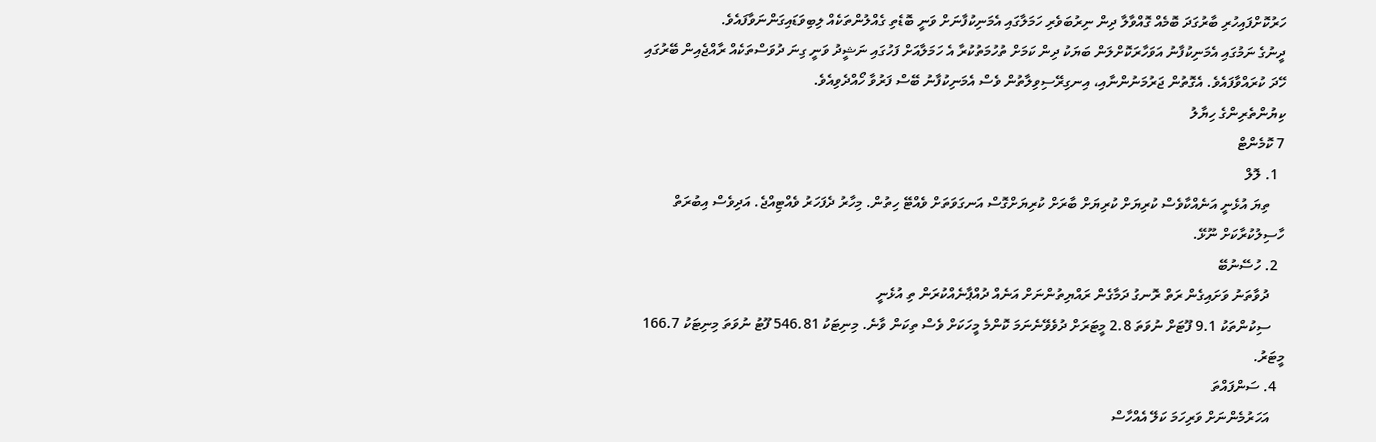ހަރުކޮށްފައިހުރި ބާރުގަދަ ބޮމެއް ގޮއްވާލާ ދިން ނިރުބަވެރި ހަމަލާގައި އެމަނިކުފާނަށް ވަނީ ބޮޑެތި ގެއްލުންތަކެއް ލިބިވަޑައިގަންނަވާފައެވެ.
ދީނުގެ ނަމުގައި އެމަނިކުފާނު އަވަހާރަކޮށްލަން ބަޔަކު ދިން ކަމަށް ތުހުމަތުކުރާ އެ ހަމަލާއަށް ފަހުގައި ނަޝީދު ވަނީ ގިނަ ދުވަސްތަކެއް ރާއްޖެއިން ބޭރުގައި ހޭދަ ކުރައްވާފައެވެ. އެގޮތުން ޖަރުމަނުންނާއި، އިނގިރޭސިވިލާތުން ވެސް އެމަނިކުފާނު ބޭސް ފަރުވާ ހޯއްދެވިއެވެ.
ކިޔުންތެރިންގެ ހިޔާލު
7 ކޮމެންޓް
  1. ލޮލް
    ތިޔަ އުޅެނީ އަނެއްކާވެސް ކުރިޔަށް ކުރިޔަށް ބާރަށް ކުރިޔަށްގޮސް އަނގަވަތަށް ވެއްޓޭ ހިތުން. މިހާރު ދެފަހަރު ވެއްޓިއްޖެ. އަދިވެސް އިބުރަތް ހާސިލުކުރާކަށް ނޫޅޭ.
  2. ހުސޭނުބޭ
    ދުވާތަނު ވަށައިގެން ރަތް ރޮނގު ދަމާގެން ރައްޔިތުންނަށް އަނެއް ދުއްޕާނެއްކުރަން ތި އުޅެނީ
    ސިކުންތަކު 9.1 ފޫޓަށް ނުވަތަ 2.8 މީޓަރަށް ދުވެވޭނެނަމަ ކޮންމެ މީހަކަށް ވެސް ތިކަން ވާނެ. މިނިޓަކު 546.81 ފޫޓު ނުވަތަ މިނިޓަކު 166.7 މީޓަރު.
  4. ސަންފައްތަ
    އަހަރުމެންނަށް ވަރިހަމަ ކަލޭ އެއްހާސް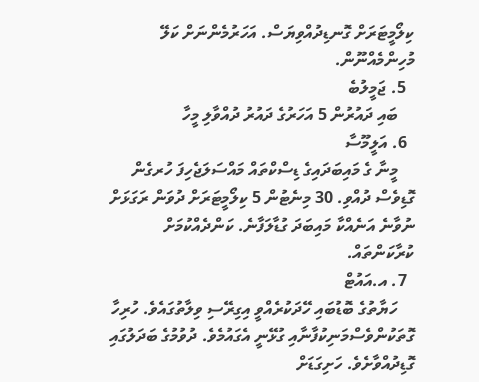ކިލޯމީޓަރަށް ގޮނޑިދުއްވިޔަސް. އަހަރުމެންނަށް ކަލޭ މުހިންމެއްނޫން.
  5. ޖަމީލުބެ
    ބައި ދައުރުން 5 އަހަރުގެ ދައުރު ދުއްވާލި މީހާ
  6. އަލީމޫސާ
    މީނާ ގެ މައިބަދައިގެ ޑިސްކްތައް މައްސަލަޖެހިފަ ހުރގެން ގޮޑިވެސް ދުއްވި. 30 މިނެޓުން 5 ކިލޯމީޓަރަށް ދުވަން ރަގަޅަށް ނުވާނެ އަނެއްކާ މައިބަދަ ގުޑާލަފާނެ. ކަންދެއްކުމަށް ކުރާކަންތައް.
  7. އ.އައުޓް
    ހަޔާތުގެ ބޮޑުބައި ހޭދަކުރެއްވީ އިގިރޭސި ވިލާތުގައެވެ. ހުރިހާ ގޮތަކުންވެސްމަނިކުފާނާއި ގުޅޭނީ އެގައުމެވެ. ދުވުމުގެ ބަދަލުގައި ގޮޑިދުއްވާށެވެ. ހަށިގަޑަށް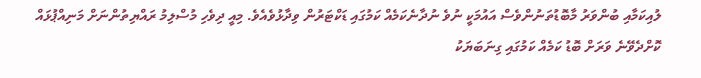ލުއިކަމާއި ބުންވަރު މާބޮޑުތަނުންވެސް އައުމަކީ ނުވެ ނުދާނެކަމެއް ކަމުގައި ޑަކްޓަރުން ވިދާޅުވެއެވެ. މިއީ ދިވެހި މުސްލިމު ރައްޔިތުންނަށް މަނިއްޕުޅައް ކޮށްދެވޭނެ ވަރަށް ބޮޑު ކަމެއް ކަމުގައި ގިނަބަޔަކު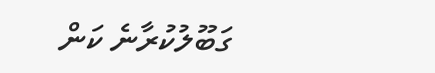ގަބޫލުކުރާނެ ކަން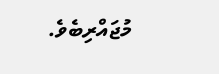މުޖައްރިބެވެ.